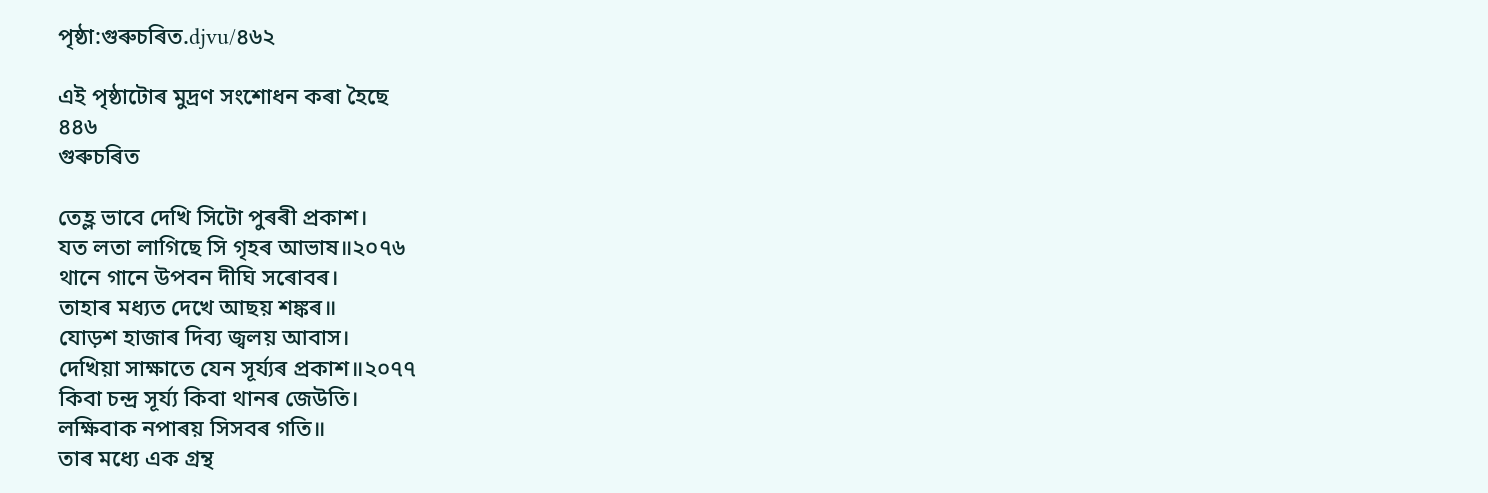পৃষ্ঠা:গুৰুচৰিত.djvu/৪৬২

এই পৃষ্ঠাটোৰ মুদ্ৰণ সংশোধন কৰা হৈছে
৪৪৬
গুৰুচৰিত

তেহ্ল ভাবে দেখি সিটো পুৰৰী প্ৰকাশ।
যত লতা লাগিছে সি গৃহৰ আভাষ॥২০৭৬
থানে গানে উপবন দীঘি সৰোবৰ।
তাহাৰ মধ্যত দেখে আছয় শঙ্কৰ॥
যোড়শ হাজাৰ দিব্য জ্বলয় আবাস।
দেখিয়া সাক্ষাতে যেন সূৰ্য্যৰ প্ৰকাশ॥২০৭৭
কিবা চন্দ্ৰ সূৰ্য্য কিবা থানৰ জেউতি।
লক্ষিবাক নপাৰয় সিসবৰ গতি॥
তাৰ মধ্যে এক গ্ৰন্থ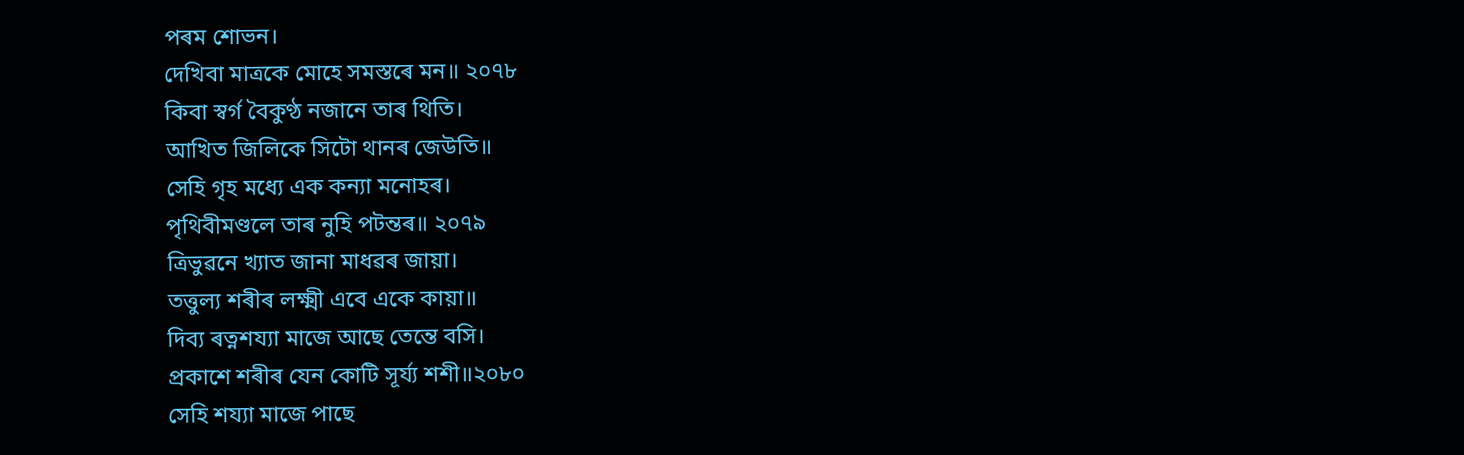পৰম শোভন।
দেখিবা মাত্ৰকে মোহে সমস্তৰে মন॥ ২০৭৮
কিবা স্বৰ্গ বৈকুণ্ঠ নজানে তাৰ থিতি।
আখিত জিলিকে সিটো থানৰ জেউতি॥
সেহি গৃহ মধ্যে এক কন্যা মনোহৰ।
পৃথিবীমণ্ডলে তাৰ নুহি পটন্তৰ॥ ২০৭৯
ত্ৰিভুৱনে খ্যাত জানা মাধৱৰ জায়া।
তত্তুল্য শৰীৰ লক্ষ্মী এবে একে কায়া॥
দিব্য ৰত্নশয্যা মাজে আছে তেন্তে বসি।
প্ৰকাশে শৰীৰ যেন কোটি সূৰ্য্য শশী॥২০৮০
সেহি শয্যা মাজে পাছে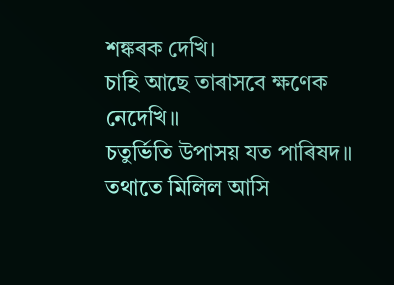শঙ্কৰক দেখি।
চাহি আছে তাৰাসবে ক্ষণেক নেদেখি॥
চতুৰ্ভিতি উপাসয় যত পাৰিষদ॥
তথাতে মিলিল আসি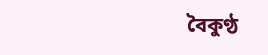বৈকুণ্ঠ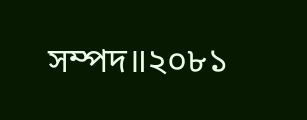সম্পদ॥২০৮১